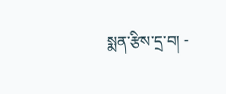སྨན་རྩིས་དྲ་བ། -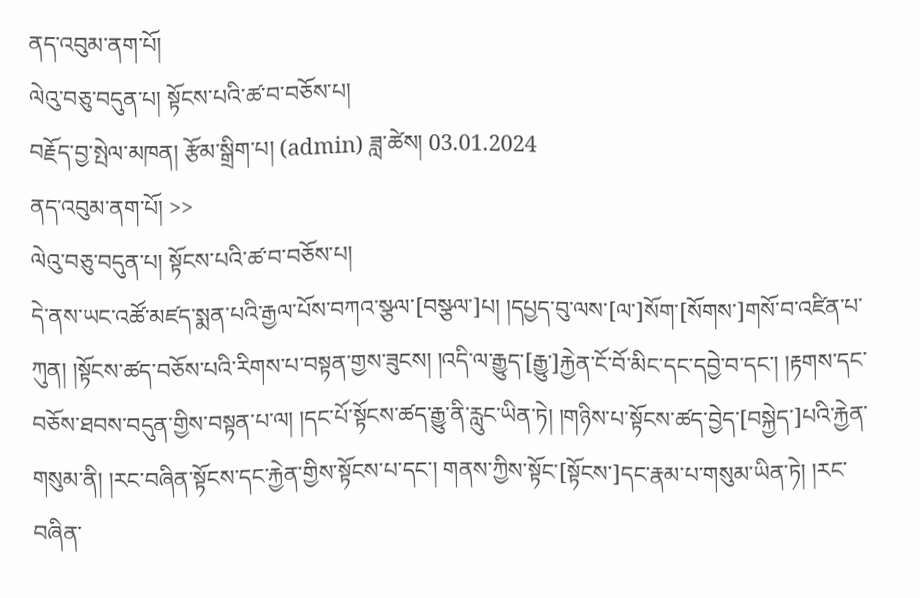ནད་འབུམ་ནག་པོ།
ལེའུ་བཅུ་བདུན་པ། སྟོངས་པའི་ཚ་བ་བཅོས་པ།
བརྗོད་བྱ་སྤེལ་མཁན། རྩོམ་སྒྲིག་པ། (admin) ཟླ་ཚེས། 03.01.2024
ནད་འབུམ་ནག་པོ། >>
ལེའུ་བཅུ་བདུན་པ། སྟོངས་པའི་ཚ་བ་བཅོས་པ།
དེ་ནས་ཡང་འཚོ་མཛད་སྨན་པའི་རྒྱལ་པོས་བཀའ་སྩལ་[བསྩལ་]པ། །དཔྱད་བུ་ལས་[ལ་]སོག་[སོགས་]གསོ་བ་འཛིན་པ་ཀུན། །སྟོངས་ཚད་བཅོས་པའི་རིགས་པ་བསྟན་གྱས་ཟུངས། །འདི་ལ་རྒྱུད་[རྒྱུ་]རྐྱེན་ངོ་བོ་མིང་དང་དབྱེ་བ་དང་། །རྟགས་དང་བཅོས་ཐབས་བདུན་གྱིས་བསྟན་པ་ལ། །དང་པོ་སྟོངས་ཚད་རྒྱུ་ནི་རླུང་ཡིན་ཏེ། །གཉིས་པ་སྟོངས་ཚད་བྱེད་[བསྐྱེད་]པའི་རྐྱེན་གསུམ་ནི། །རང་བཞིན་སྟོངས་དང་རྐྱེན་གྱིས་སྟོངས་པ་དང་། གནས་ཀྱིས་སྟོང་[སྟོངས་]དང་རྣམ་པ་གསུམ་ཡིན་ཏེ། །རང་བཞིན་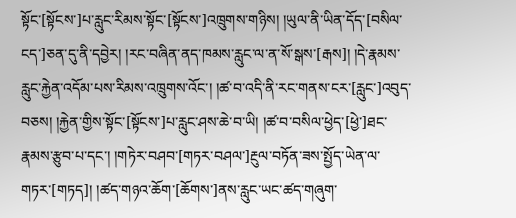སྟོང་[སྟོངས་]པ་རླུང་རིམས་སྟོང་[སྟོངས་]འཁྲུགས་གཉིས། །ཡུལ་ནི་ཡིན་དོད་[བསིལ་ངད་]ཅན་དུ་ནི་དབྱེར། །རང་བཞིན་ནད་ཁམས་རླུང་ལ་ན་སོ་སྒས་[རྒས]། །དེ་རྣམས་རླུང་རྐྱེན་འདོམ་པས་རིམས་འཁྲུགས་འོང་། །ཚ་བ་འདི་ནི་རང་གནས་ངར་[རླུང་]འབུད་བཅས། །རྐྱེན་གྱིས་སྟོང་[སྟོངས་]པ་རླུང་ཤས་ཆེ་བ་ཡི། །ཚ་བ་བསིལ་ཕྱེད་[ཕྱེ་]ཐང་རྣམས་རྩུབ་པ་དང་། །གཏེར་བཤབ་[གཏར་བཤལ་]རྔུལ་བཏོན་ཟས་སྤྱོད་ཡེན་ལ་གཏར་[གཏད]། །ཚད་གཉའ་ཆོག་[ཆོགས་]ནས་རླུང་ཡང་ཚད་གཞུག་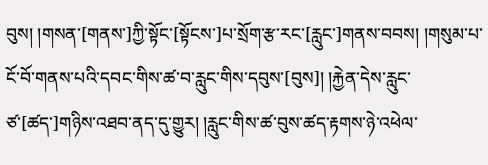བུས། །གསན་[གནས་]ཀྱི་སྟོང་[སྟོངས་]པ་སྲོག་རྩ་རང་[རླུང་]གནས་བབས། །གསུམ་པ་ངོ་བོ་གནས་པའི་དབང་གིས་ཚ་བ་རླུང་གིས་དབུས་[བུས]། །རྐྱེན་དེས་རླུང་ཙ་[ཚད་]གཉིས་འཐབ་ནད་དུ་གྱུར། །རླུང་གིས་ཚ་བུས་ཚད་རྟགས་ཉེ་འཕེལ་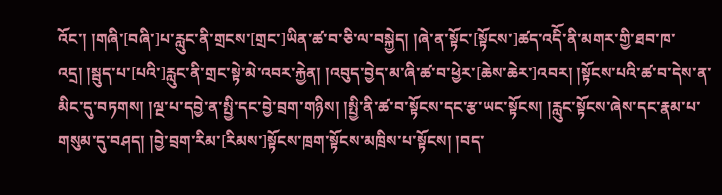འོང་། །གཞི་[བཞི་]པ་རླུང་ནི་གྲངས་[གྲང་]ཡིན་ཚ་བ་ཅི་ལ་བསྐྱེད། །ཞེ་ན་སྟོང་[སྟོངས་]ཚད་འདིོ་ནི་མགར་གྱི་ཐབ་ཁ་འདྲ། །སྦུད་པ་[པའི་]རླུང་ནི་གྲང་སྟེ་མེ་འབར་རྐྱེན། །འབུད་བྱེད་མ་ཞི་ཚ་བ་ཕྱེར་[ཆེས་ཆེར་]འབར། །སྟོངས་པའི་ཚ་བ་དེས་ན་མིང་དུ་བཏགས། །ལྔ་པ་དབྱེ་ན་སྤྱི་དང་བྱེ་བྲག་གཉིས། །སྤྱི་ནི་ཚ་བ་སྟོངས་དང་རྩ་ཡང་སྟོངས། །རླུང་སྟོངས་ཞེས་དང་རྣམ་པ་གསུམ་དུ་བཤད། །བྱེ་བྲག་རིམ་[རིམས་]སྟོངས་ཁྲག་སྟོངས་མཁྲིས་པ་སྟོངས། །བད་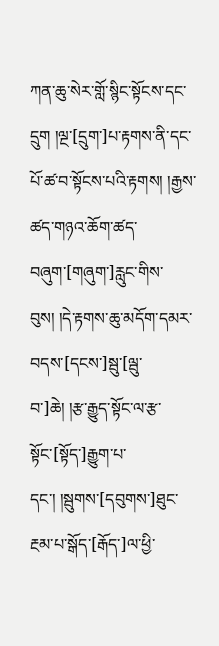ཀན་ཆུ་སེར་གློ་སྙིང་སྟོངས་དང་དྲུག །ལྔ་[དྲུག་]པ་རྟགས་ནི་དང་པོ་ཚ་བ་སྟོངས་པའི་རྟགས། །རྒྱས་ཚད་གཉའ་ཆོག་ཚད་བཞུག་[གཞུག་]རླུང་གིས་བུས། །དེ་རྟགས་ཆུ་མདོག་དམར་བདས་[དངས་]སྦུ་[ལྦུ་བ་]ཆེ། །རྩ་རྒྱུད་སྟོང་ལ་རྩ་སྟོང་[སྟོད་]རྒྱུག་པ་དང་། །སྦུགས་[དབུགས་]ཐུང་རྔམ་པ་སྒོད་[རྒོད་]ལ་ཕྱི་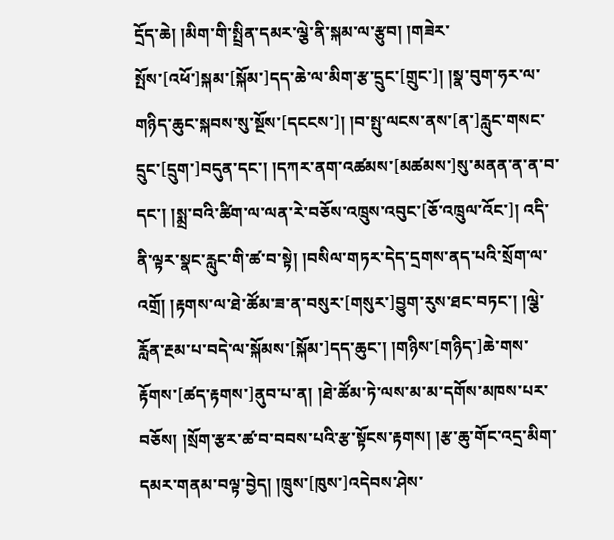དྲོད་ཆེ། །མིག་གི་སྤྲིན་དམར་ལྕེ་ནི་སྐམ་ལ་རྩུབ། །གཟེར་སྤོས་[འཕོ་]སྐམ་[སྐོམ་]དད་ཆེ་ལ་མིག་རྩ་དྲུང་[གྲུང་]། །སྣ་བུག་ཧར་ལ་གཉིད་ཆུང་སྐབས་སུ་སྔོས་[དངངས་]། །བ་སྤུ་ལངས་ནས་[ན་]རླུང་གསང་དྲུང་[དྲུག་]བདུན་དང་། །དཀར་ནག་འཚམས་[མཚམས་]སུ་མནན་ན་ན་བ་དང་། །སྨྲ་བའི་ཚིག་ལ་ལན་རེ་བཅོས་འཁྲུས་འབུང་[ཅོ་འཁྲུལ་འོང་]། འདི་ནི་ལྟར་སྣང་རླུང་གི་ཚ་བ་སྟེ། །བསིལ་གཏར་དེད་དྲགས་ནད་པའི་སྲོག་ལ་འགྲོ། །རྟགས་ལ་ཐེ་ཚོམ་ཟ་ན་བསུར་[གསུར་]བྱུག་རུས་ཐང་བཏང་། །ལྕེ་རློན་རྔམ་པ་བདེ་ལ་སྐོམས་[སྐོམ་]དད་ཆུང་། །གཉིས་[གཉིད་]ཆེ་གས་རྟོགས་[ཚད་རྟགས་]ནུབ་པ་ན། །ཐེ་ཚོམ་ཏེ་ལས་མ་མ་དགོས་མཁས་པར་བཅོས། །སྲོག་རྩར་ཚ་བ་བབས་པའི་རྩ་སྟོངས་རྟགས། །རྩ་ཆུ་གོང་འདྲ་མིག་དམར་གནམ་བལྟ་བྱེད། །ཁྲུས་[ཁུས་]འདེབས་ཤེས་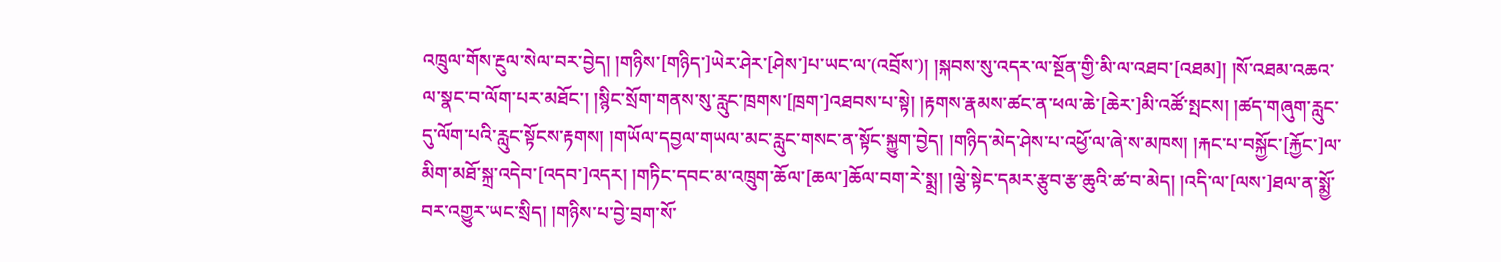འཁྲུལ་གོས་རྔུལ་སེལ་བར་བྱེད། །གཉིས་[གཉིད་]ཡེར་ཤེར་[ཤེས་]པ་ཡང་ལ་(འབྲོས་)། །སྐབས་སུ་འདར་ལ་སྔོན་གྱི་མི་ལ་འཐབ་[འཐམ]། །སོ་འཐམ་འཆའ་ལ་སྣང་བ་ལོག་པར་མཐོང་། །སྙིང་སྲོག་གནས་སུ་རླུང་ཁྲགས་[ཁྲག་]འཐབས་པ་སྟེ། །རྟགས་རྣམས་ཚང་ན་ཕལ་ཆེ་[ཆེར་]མི་འཚོ་སྤངས། །ཚད་གཞུག་རླུང་དུ་ལོག་པའི་རླུང་སྟོངས་རྟགས། །གཡོལ་དབྱལ་གཡལ་མང་རླུང་གསང་ན་སྟོང་སྐྱུག་བྱེད། །གཉིད་མེད་ཤེས་པ་འཕྱོ་ལ་ཞེ་ས་མཁས། །རྐང་པ་བསྐྱོང་[རྐྱོང་]ལ་མིག་མཐོ་སྐྲ་འདེབ་[འདབ་]འདར། །གཏིང་དབང་མ་འཁྲུག་ཆོལ་[ཆལ་]ཆོལ་བག་རེ་སྨྲ། །ལྕེ་སྟེང་དམར་རྩུབ་རྩ་ཆུའི་ཚ་བ་མེད། །འདི་ལ་[ལས་]ཐལ་ན་སྨྱོ་བར་འགྱུར་ཡང་སྲིད། །གཉིས་པ་བྱེ་བྲག་སོ་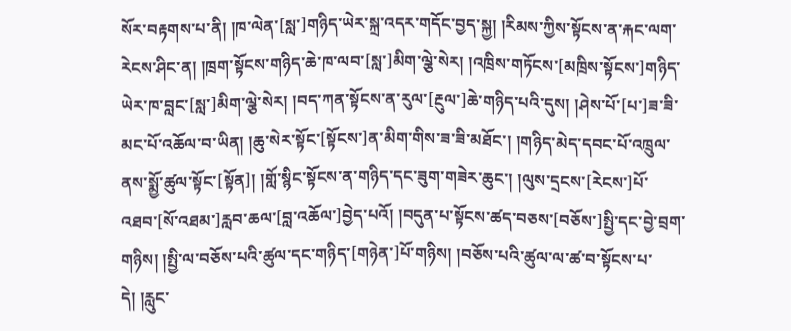སོར་བརྟགས་པ་ནི། །ཁ་ལེན་[སླ་]གཉིད་ཡེར་སྐྲ་འདར་གདོང་བྱད་སྐྱ། །རིམས་ཀྱིས་སྟོངས་ན་རྐང་ལག་རེངས་ཤིང་ན། །ཁྲག་སྟོངས་གཉིད་ཆེ་ཁ་ལབ་[སླ་]མིག་ལྕེ་སེར། །འཁྲིས་གཏོངས་[མཁྲིས་སྟོངས་]གཉིད་ཡེར་ཁ་བླང་[སླ་]མིག་ལྕེ་སེར། །བད་ཀན་སྟོངས་ན་རུལ་[རྔུལ་]ཆེ་གཉིད་པའི་དུས། །ཤེས་པོ་[པ་]ཟ་ཟི་མང་པོ་འཆོལ་བ་ཡིན། །ཆུ་སེར་སྟོང་[སྟོངས་]ན་མིག་གིས་ཟ་ཟི་མཐོང་། །གཉིད་མེད་དབང་པོ་འཁྲུལ་ནས་སྨྱོ་ཚུལ་སྟོང་[སྟོན]། །གློ་སྙིང་སྟོངས་ན་གཉིད་དང་ཟུག་གཟེར་ཆུང་། །ལུས་དྲངས་[རེངས་]པོ་འཐབ་[སོ་འཐམ་]རླབ་ཆལ་[བླ་འཆོལ་]བྱེད་པའོ། །བདུན་པ་སྟོངས་ཚད་བཅས་[བཅོས་]སྤྱི་དང་བྱེ་བྲག་གཉིས། །སྤྱི་ལ་བཅོས་པའི་ཚུལ་དང་གཉིད་[གཉེན་]པོ་གཉིས། །བཅོས་པའི་ཚུལ་ལ་ཚ་བ་སྟོངས་པ་དེ། །རླུང་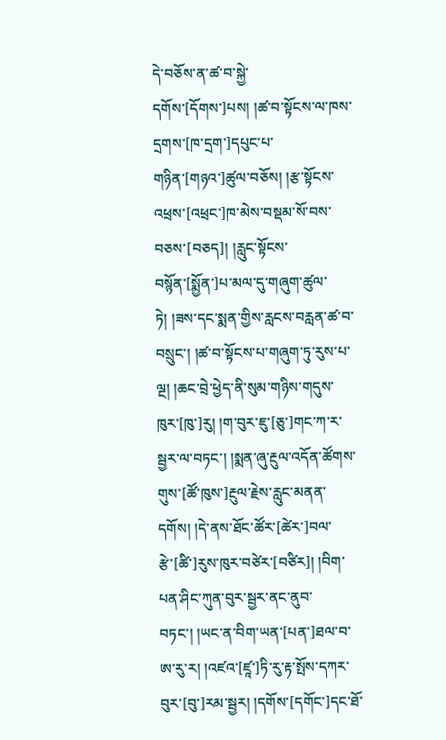དེ་བཅོས་ན་ཚ་བ་སྐྱེ་དགོས་[དོགས་]པས། །ཚ་བ་སྟོངས་ལ་ཁས་དྲགས་[ཁ་དྲག་]དཔུང་པ་གཉིན་[གཉའ་]ཚུལ་བཅོས། །རྩ་སྟོངས་འཕྲས་[འཕྲང་]ཁ་མེས་བསྡམ་སོ་བས་བཅས་[བཅད]། །རླུང་སྟོངས་བསྙོན་[སྨྱོན་]པ་མལ་དུ་གཞུག་ཚུལ་ཏེ། །ཟས་དང་སྨན་གྱིས་རླངས་བརླན་ཚ་བ་བསྲུང་། །ཚ་བ་སྟོངས་པ་གཞུག་ཏུ་རུས་པ་ལྔ། །ཆང་བྲེ་ཕྱེད་ནི་སུམ་གཉིས་གདུས་ཁུར་[ཁུ་]རུ། །ག་བུར་ཇུ་[ཅུ་]གང་ཀ་ར་སྦྱར་ལ་བཏང་། །སྨན་ཞུ་རྔུལ་འདོན་ཚོགས་གུས་[ཚོ་ཁུས་]རྔུལ་རྗེས་རླུང་མནན་དགོས། །དེ་ནས་ཐོང་ཚོར་[ཚེར་]བལ་རྩེ་[ཚི་]རུས་ཁུར་བཙེར་[བཙིར]། །བིག་པན་ཤིང་ཀུན་བུར་སྦྱར་ནང་ནུབ་བཏང་། །ཡང་ན་བིག་ཡན་[པན་]ཐལ་བ་ཨ་རུ་ར། །འཛའ་[ཛཱ་]ཏི་རུ་རྟ་སྤོས་དཀར་བུར་[བུ་]རམ་སྦྱར། །དགོས་[དགོང་]དང་ཐོ་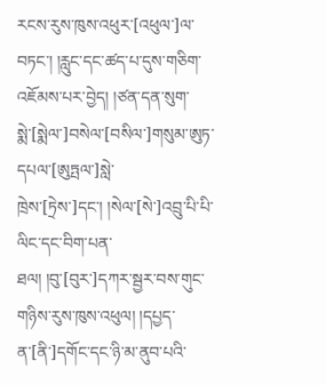རངས་རུས་ཁུས་འཕུར་[འཕུལ་]ལ་བཏང་། །རླུང་དང་ཚད་པ་དུས་གཅིག་འཇོམས་པར་བྱེད། །ཙན་དན་སུག་སྨེ་[སྨེལ་]བསེལ་[བསིལ་]གསུམ་ཨུཏ་དཔལ་[ཨུཏྤལ་]སླེ་ཁྲེས་[ཏྲེས་]དང་། །སེལ་[སེ་]འབྲུ་པི་པི་ལིང་དང་བིག་པན་ཐལ། །བུ་[བུར་]དཀར་སྦྱར་བས་གུང་གཉིས་རུས་ཁུས་འཕུལ། །དཔྱད་ན་[ནི་]དགོང་དང་ཉི་མ་ནུབ་པའི་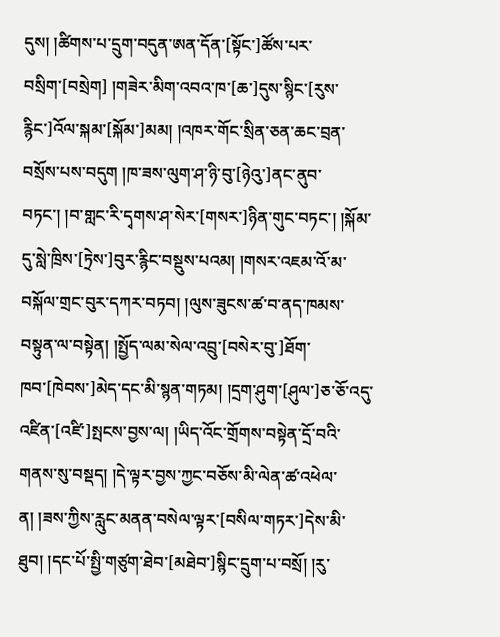དུས། །ཚིགས་པ་དྲུག་བདུན་ཨན་དོན་[སྟོང་]ཚོས་པར་བསྲིག་[བསྲེག] །གཟེར་མིག་འབའ་ཁ་[ཆ་]དུས་སྙིང་[རུས་རྙིང་]འོལ་སྐམ་[སྐོམ་]མམ། །འཁར་གོང་སྲིན་ཅན་ཆང་བྲན་བསྲོས་པས་བདུག །ཁ་ཟས་ལུག་ཤ་ཉི་བུ་[ཉེའུ་]ནང་ནུབ་བཏང་། །བ་གླང་རི་དྭགས་ཤ་སེར་[གསར་]ཉིན་གུང་བཏང་། །སྐོམ་དུ་སླེ་ཁྲིས་[ཏྲེས་]བུར་རྙིང་བསྡུས་པའམ། །གསར་འཇམ་འོ་མ་བསྐོལ་གྲང་བུར་དཀར་བཏབ། །ལུས་ཟུངས་ཚ་བ་ནད་ཁམས་བསྟུན་ལ་བསྟེན། །སྤྱོད་ལམ་སེལ་འབྲུ་[བསེར་བུ་]ཐོག་ཁབ་[ཁེབས་]མེད་དང་མི་སྙན་གཏམ། །དྲག་ཤུག་[ཤུལ་]ཅ་ཅོ་འདུ་འཛིན་[འཛི་]སྤངས་བྱས་ལ། །ཡིད་འོང་གྲོགས་བསྟེན་དྲོ་བའི་གནས་སུ་བསྡད། །དེ་ལྟར་བྱས་ཀྱང་བཅོས་མི་ལེན་ཚ་འཕེལ་ན། །ཟས་ཀྱིས་རླུང་མནན་བསེལ་ལྟར་[བསིལ་གཏར་]དེས་མི་ཐུབ། །དང་པོ་སྤྱི་གཙུག་ཐེབ་[མཐེབ་]སྙིང་དྲུག་པ་བསྲོ། །རུ་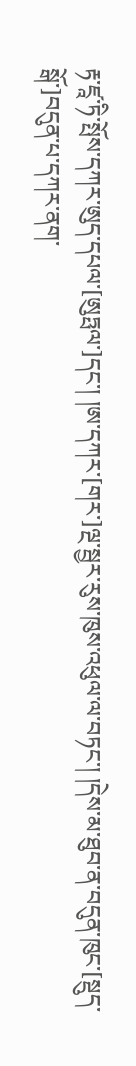རྟ་ཛཱ་ཏི་སྤོས་དཀར་ཨུད་དཔལ་[ཨུཏྤལ་]དང་། །ཨ་དཀར་[གར་]ལྔ་སྦྱར་རུས་ཁུས་འཕུལ་ལ་བཏང་། །དེས་མ་ཐུབ་ན་བདུན་ཁུང་[སྡུད་སྒོ་]བདུན་པ་དཀར་ནག་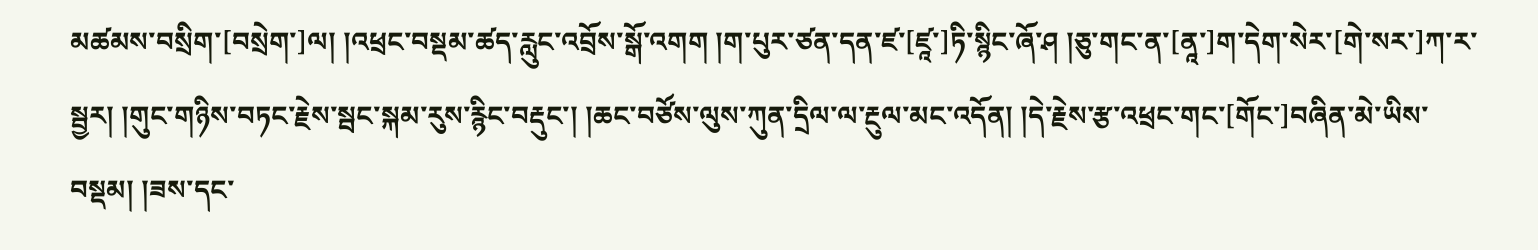མཚམས་བསྲིག་[བསྲེག་]ལ། །འཕྲང་བསྡམ་ཚད་རླུང་འབྲོས་སྒོ་འགག །ག་པུར་ཙན་དན་ཛ་[ཛཱ་]ཏི་སྙིང་ཞོ་ཤ །ཅུ་གང་ན་[ནཱ་]ག་དེག་སེར་[གེ་སར་]ཀ་ར་སྦྱར། །གུང་གཉིས་བཏང་རྗེས་སྦང་སྐམ་རུས་རྙིང་བརྡུང་། །ཆང་བཙོས་ལུས་ཀུན་དྲིལ་ལ་རྔུལ་མང་འདོན། །དེ་རྗེས་རྩ་འཕྲང་གང་[གོང་]བཞིན་མེ་ཡིས་བསྡམ། །ཟས་དང་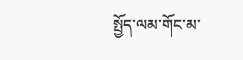སྤྱོད་ལམ་གོང་མ་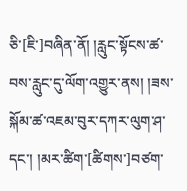ཅི་[ཇི་]བཞིན་ནོ། །རླུང་སྟོངས་ཚ་བས་རླུང་དུ་ལོག་འགྱུར་ནས། །ཟས་སྐོམ་ཚ་འཇམ་བུར་དཀར་ལུག་ཤ་དང་། །མར་ཚིག་[ཚིགས་]བཙག་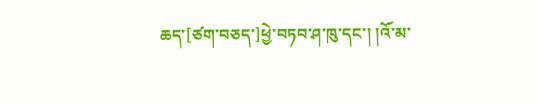ཆད་[ཙག་བཅད་]ཕྱེ་བཏབ་ཤ་ཁུ་དང་། །འོ་མ་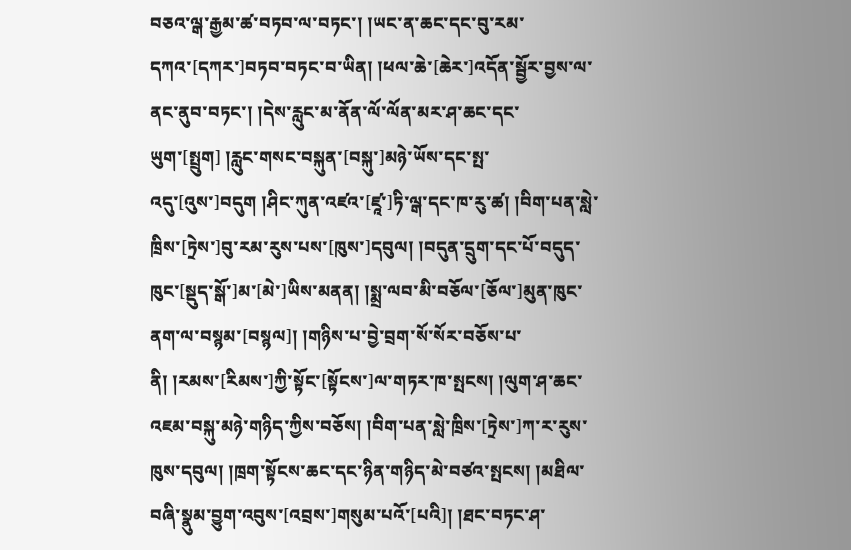བཅའ་ལྒ་རྒྱམ་ཚ་བཏབ་ལ་བཏང་། །ཡང་ན་ཆང་དང་བུ་རམ་དཀའ་[དཀར་]བཏབ་བཏང་བ་ཡིན། །ཕལ་ཆེ་[ཆེར་]འདོན་སྦྱོར་བྱས་ལ་ནང་ནུབ་བཏང་། །དེས་རླུང་མ་ནོན་ལོ་ལོན་མར་ཤ་ཆང་དང་ཡུག་[སྤྲུག] །རླུང་གསང་བསྐུན་[བསྐུ་]མཉེ་ཡོས་དང་སྤ་འདུ་[འུས་]བདུག །ཤིང་ཀུན་འཛའ་[ཛཱ་]ཏི་ལྒ་དང་ཁ་རུ་ཚ། །བིག་པན་སླེ་ཁྲིས་[ཏྲེས་]བུ་རམ་རུས་པས་[ཁུས་]དབུལ། །བདུན་དྲུག་དང་པོ་བདུད་ཁུང་[སྡུད་སྒོ་]མ་[མེ་]ཡིས་མནན། །སྨྲ་ལབ་མི་བཅོལ་[ཅོལ་]མུན་ཁུང་ནག་ལ་བསྙམ་[བསྙལ]། །གཉིས་པ་བྱེ་བྲག་སོ་སོར་བཅོས་པ་ནི། །རམས་[རིམས་]ཀྱི་སྟོང་[སྟོངས་]ལ་གཏར་ཁ་སྤངས། །ལུག་ཤ་ཆང་འཇམ་བསྐུ་མཉེ་གཉིད་ཀྱིས་བཅོས། །བིག་པན་སླེ་ཁྲིས་[ཏྲེས་]ཀ་ར་རུས་ཁུས་དབུལ། །ཁྲག་སྟོངས་ཆང་དང་ཉིན་གཉིད་མེ་བཙའ་སྤངས། །མཐིལ་བཞི་སྣུམ་བྱུག་འབུས་[འབྲས་]གསུམ་པའོ་[པའི]། །ཐང་བཏང་ཤ་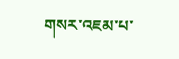གསར་འཇམ་པ་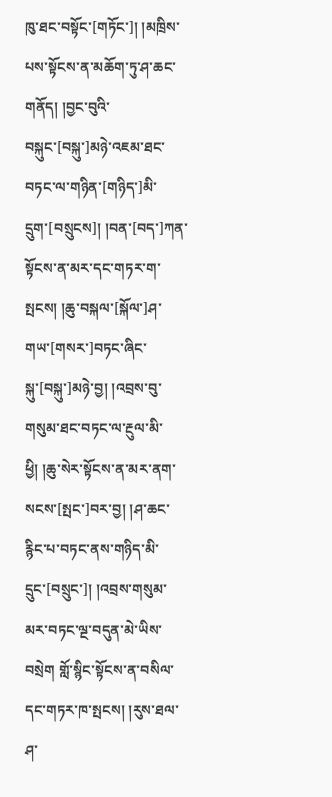ཁུ་ཐང་བསྟོང་[གཏོང་]། །མཁྲིས་པས་སྟོངས་ན་མཆོག་ཏུ་ཤ་ཆང་གནོད། །བྱང་བུའི་བསྐུང་[བསྐུ་]མཉེ་འཇམ་ཐང་བཏང་ལ་གཉིན་[གཉིད་]མི་དྲུག་[བསྲུངས]། །བན་[བད་]ཀན་སྟོངས་ན་མར་དང་གཏར་ག་སྤངས། །ཆུ་བསྐལ་[སྐོལ་]ཤ་གཡ་[གསར་]བཏང་ཞིང་སྐུ་[བསྐུ་]མཉེ་བྱ། །འབྲས་བུ་གསུམ་ཐང་བཏང་ལ་རྔུལ་མི་ཕྱི། །ཆུ་སེར་སྟོངས་ན་མར་ནག་སངས་[སྤང་]བར་བྱ། །ཤ་ཆང་རྙིང་པ་བཏང་ནས་གཉིད་མི་དྲུང་[བསྲུང་]། །འབྲས་གསུམ་མར་བཏང་ལྔ་བདུན་མེ་ཡིས་བསྲེག གློ་སྙིང་སྟོངས་ན་བསིལ་དང་གཏར་ཁ་སྤངས། །རུས་ཐལ་ཤ་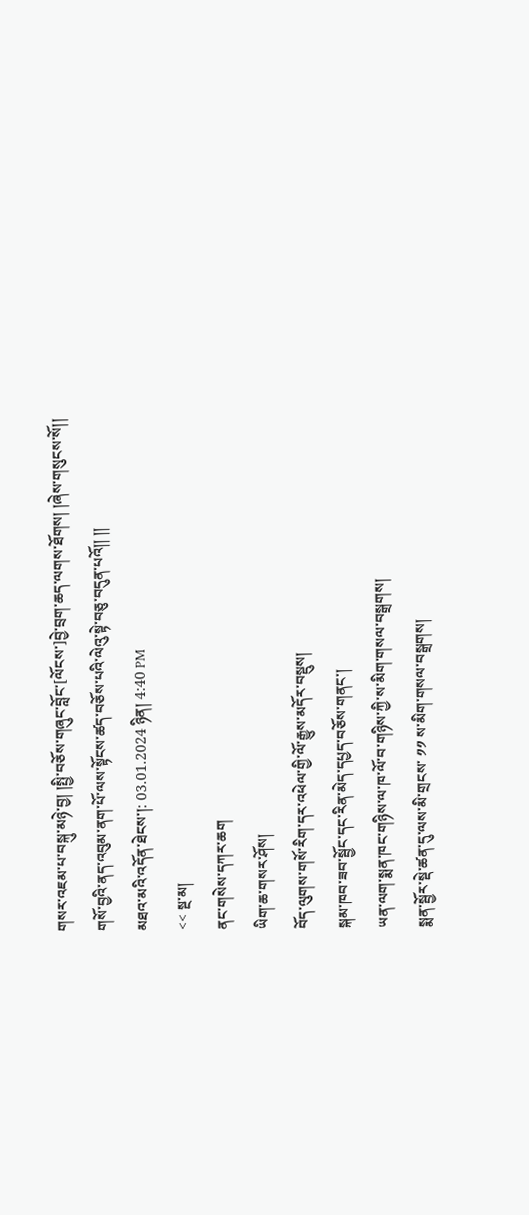གསར་འཇམ་པ་བསྐུ་མཉེ་བྱ། །སྤྱི་བཅོས་གཞུང་བློང་[ལོངས་]བྱེ་བྲག་ཆད་ལགས་ཐོགས། །ཞེས་གསུངས་སོ།།
གསོ་བྱའི་ནད་འབུམ་ནག་པོ་ལས་སྟོངས་ཚད་བཅོས་པའི་ལེའུ་སྟེ་བཅུ་བདུན་པའོ།། །།
མཐའ་མའི་འདོན་ཐེངས་།: 03.01.2024 ཉིན། 4:40 PM
<< སྔ་མ།
ནང་གསེས་དཀར་ཆག
ཡིག་ཆ་གསར་ཤོས།
བོད་ལུགས་གསོ་རིག་དར་འཕེལ་གྱི་ལོ་རྒྱུས་མདོར་བསྡུས།
སྐམ་ཁབ་ཟབ་སྦྱོང་དང་རིན་མེད་དཔྱད་བཅོས་གནང་།
ཡན་ལག་སྨན་ཁང་གཉིས་ལ་ཁ་ལོ་བ་གཉིས་ཀྱི་ས་མིག་གསལ་བསྒྲགས།
སྨན་སྦྱོར་སྡེ་ཚན་དུ་ལས་མི་གྲངས་ ༡༡ ས་མིག་གསལ་བསྒྲགས།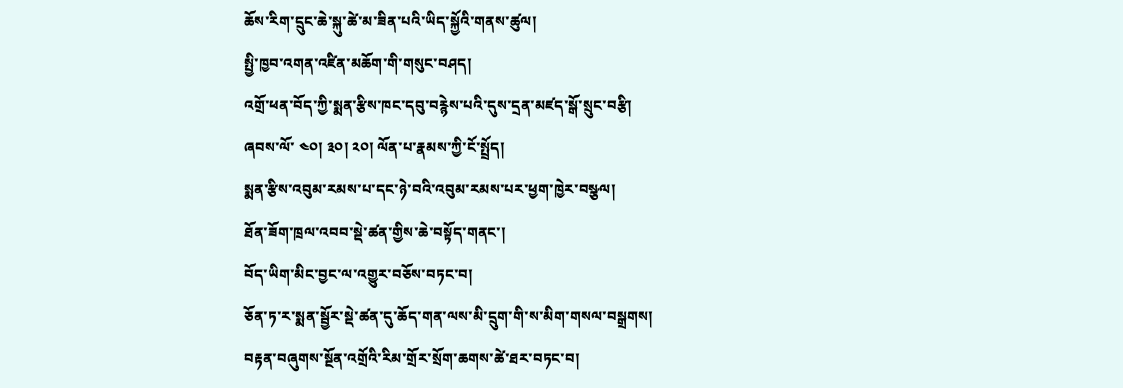ཆོས་རིག་དྲུང་ཆེ་སྐུ་ཚེ་མ་ཟིན་པའི་ཡིད་སྐྱོའི་གནས་ཚུལ།
སྤྱི་ཁྱབ་འགན་འཛིན་མཆོག་གི་གསུང་བཤད།
འགྲོ་ཕན་བོད་ཀྱི་སྨན་རྩིས་ཁང་དབུ་བརྙེས་པའི་དུས་དྲན་མཛད་སྒོ་སྲུང་བརྩི།
ཞབས་ལོ་ ༤༠། ༣༠། ༢༠། ལོན་པ་རྣམས་ཀྱི་ངོ་སྤྲོད།
སྨན་རྩིས་འབུམ་རམས་པ་དང་ཉེ་བའི་འབུམ་རམས་པར་ཕྱག་ཁྱེར་བསྩལ།
ཐོན་ཟོག་ཁྲལ་འབབ་སྡེ་ཚན་གྱིས་ཆེ་བསྟོད་གནང་།
བོད་ཡིག་མིང་བྱང་ལ་འགྱུར་བཅོས་བཏང་བ།
ཅོན་ཏ་ར་སྨན་སྦྱོར་སྡེ་ཚན་དུ་ཆོད་གན་ལས་མི་དྲུག་གི་ས་མིག་གསལ་བསྒྲགས།
བརྟན་བཞུགས་སྔོན་འགྲོའི་རིམ་གྲོར་སྲོག་ཆགས་ཚེ་ཐར་བཏང་བ།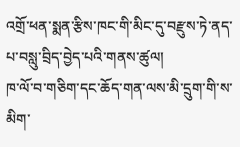འགྲོ་ཕན་སྨན་རྩིས་ཁང་གི་མིང་དུ་བརྫུས་ཏེ་ནད་པ་བསླུ་བྲིད་བྱེད་པའི་གནས་ཚུལ།
ཁ་ལོ་བ་གཅིག་དང་ཆོད་གན་ལས་མི་དྲུག་གི་ས་མིག་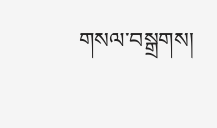གསལ་བསྒྲགས།